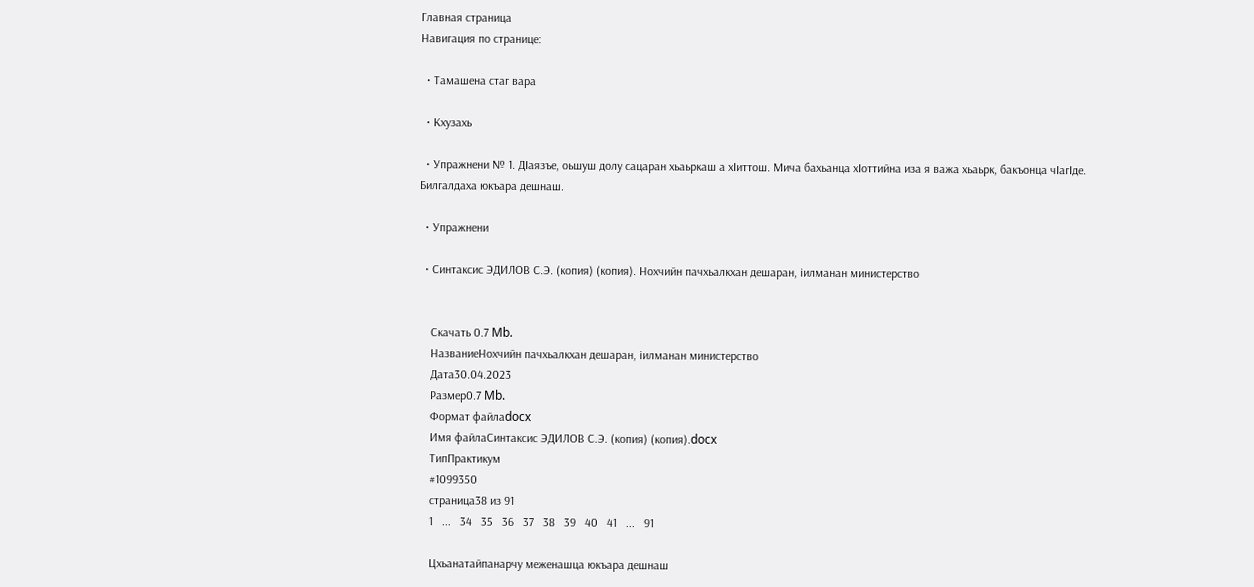Главная страница
Навигация по странице:

  • Тамашена стаг вара

  • Кхузахь

  • Упражнени № 1. ДIаязъе, оьшуш долу сацаран хьаьркаш а хIиттош. Мича бахьанца хIоттийна иза я важа хьаьрк, бакъонца чIагIде. Билгалдаха юкъара дешнаш.

  • Упражнени

  • Синтаксис ЭДИЛОВ С.Э. (копия) (копия). Нохчийн пачхьалкхан дешаран, iилманан министерство


    Скачать 0.7 Mb.
    НазваниеНохчийн пачхьалкхан дешаран, iилманан министерство
    Дата30.04.2023
    Размер0.7 Mb.
    Формат файлаdocx
    Имя файлаСинтаксис ЭДИЛОВ С.Э. (копия) (копия).docx
    ТипПрактикум
    #1099350
    страница38 из 91
    1   ...   34   35   36   37   38   39   40   41   ...   91

    Цхьанатайпанарчу меженашца юкъара дешнаш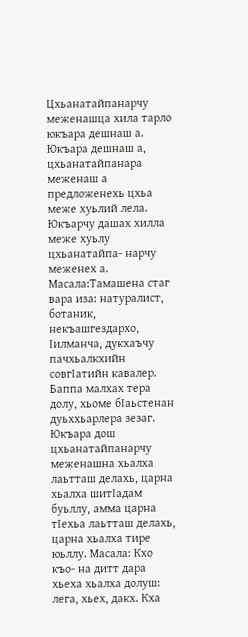Цхьанатайпанарчу меженашца хила тарло юкъара дешнаш а. Юкъара дешнаш а, цхьанатайпанара меженаш а предложенехь цхьа меже хуьлий лела. Юкъарчу дашах хилла меже хуьлу цхьанатайпа- нарчу меженех а. Масала:Тамашена стаг вара иза: натуралист, ботаник, некъашгездархо, Iилманча, дукхаъчу пачхьалкхийн совгIатийн кавалер. Баппа малхах тера долу, хьоме бIаьстенан дуьххьарлера зезаг. Юкъара дош цхьанатайпанарчу меженашна хьалха лаьтташ делахь, царна хьалха шитIадам буьллу, амма царна тIехьа лаьтташ делахь, царна хьалха тире юьллу. Масала: Кхо къо- на дитт дара хьеха хьалха долуш: лега, хьех, дакх. Кха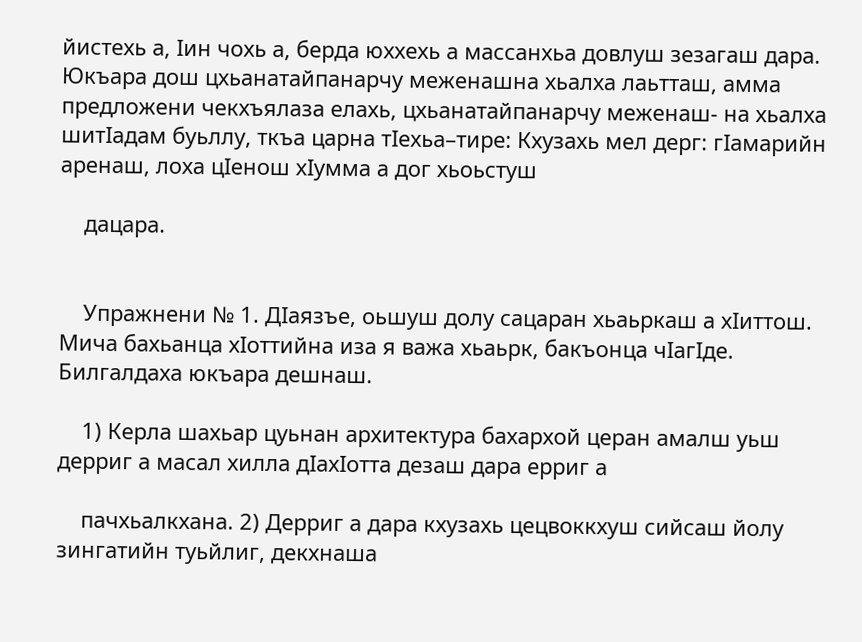йистехь а, Iин чохь а, берда юххехь а массанхьа довлуш зезагаш дара. Юкъара дош цхьанатайпанарчу меженашна хьалха лаьтташ, амма предложени чекхъялаза елахь, цхьанатайпанарчу меженаш- на хьалха шитIадам буьллу, ткъа царна тIехьа–тире: Кхузахь мел дерг: гIамарийн аренаш, лоха цIенош хIумма а дог хьоьстуш

    дацара.


    Упражнени № 1. ДIаязъе, оьшуш долу сацаран хьаьркаш а хIиттош. Мича бахьанца хIоттийна иза я важа хьаьрк, бакъонца чIагIде. Билгалдаха юкъара дешнаш.

    1) Керла шахьар цуьнан архитектура бахархой церан амалш уьш дерриг а масал хилла дIахIотта дезаш дара ерриг а

    пачхьалкхана. 2) Дерриг а дара кхузахь цецвоккхуш сийсаш йолу зингатийн туьйлиг, декхнаша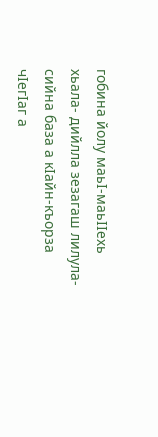гобина йолу маьI-маьIIехь хьала- дийлла зезагаш лилула-сийна база а кIайн-къорза чIегIаг а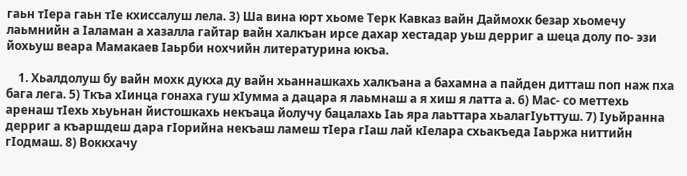гаьн тIера гаьн тIе кхиссалуш лела. 3) Ша вина юрт хьоме Терк Кавказ вайн Даймохк безар хьомечу лаьмнийн а Iаламан а хазалла гайтар вайн халкъан ирсе дахар хестадар уьш дерриг а шеца долу по- эзи йохьуш веара Мамакаев Iаьрби нохчийн литературина юкъа.

    1. Хьалдолуш бу вайн мохк дукха ду вайн хьаннашкахь халкъана а бахамна а пайден дитташ поп наж пха бага лега. 5) Ткъа хIинца гонаха гуш хIумма а дацара я лаьмнаш а я хиш я латта а. 6) Мас- со меттехь аренаш тIехь хьуьнан йистошкахь некъаца йолучу бацалахь Iаь яра лаьттара хьалагIуьттуш. 7) Iуьйранна дерриг а къаршдеш дара гIорийна некъаш ламеш тIера гIаш лай кIелара схьакъеда Iаьржа ниттийн гIодмаш. 8) Воккхачу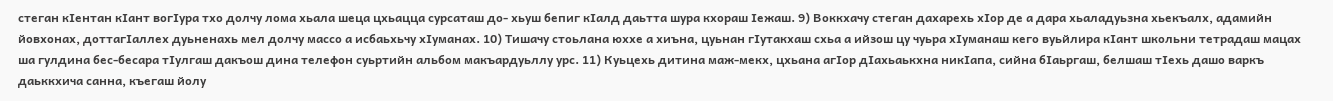стеган кIентан кIант вогIура тхо долчу лома хьала шеца цхьацца сурсаташ до- хьуш бепиг кIалд даьтта шура кхораш Iежаш. 9) Воккхачу стеган дахарехь хIор де а дара хьаладуьзна хьекъалх, адамийн йовхонах, доттагIаллех дуьненахь мел долчу массо а исбаьхьчу хIуманах. 10) Тишачу стоьлана юххе а хиъна, цуьнан гIутакхаш схьа а ийзош цу чуьра хIуманаш кего вуьйлира кIант школьни тетрадаш мацах ша гулдина бес-бесара тIулгаш дакъош дина телефон суьртийн альбом макъардуьллу урс. 11) Куьцехь дитина маж-мекх, цхьана агIор дIахьаькхна никIапа, сийна бIаьргаш, белшаш тIехь дашо варкъ даьккхича санна, къегаш йолу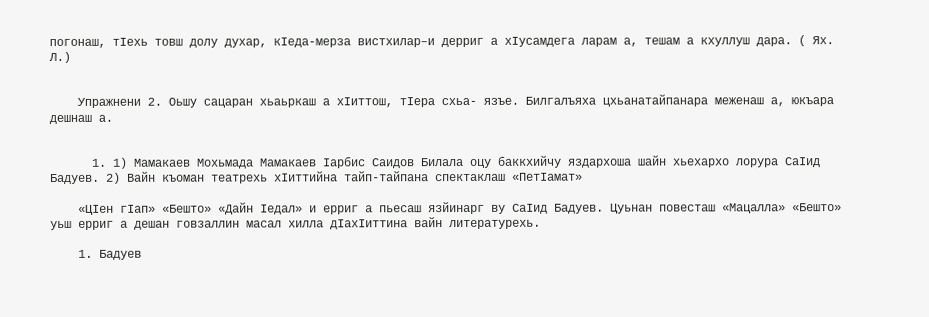погонаш, тIехь товш долу духар, кIеда-мерза вистхилар–и дерриг а хIусамдега ларам а, тешам а кхуллуш дара. ( Ях. Л.)


    Упражнени 2. Оьшу сацаран хьаьркаш а хIиттош, тIера схьа- язъе. Билгалъяха цхьанатайпанара меженаш а, юкъара дешнаш а.


      1. 1) Мамакаев Мохьмада Мамакаев Iарбис Саидов Билала оцу баккхийчу яздархоша шайн хьехархо лорура СаIид Бадуев. 2) Вайн къоман театрехь хIиттийна тайп-тайпана спектаклаш «ПетIамат»

    «ЦIен гIап» «Бешто» «Дайн Iедал» и ерриг а пьесаш язйинарг ву СаIид Бадуев. Цуьнан повесташ «Мацалла» «Бешто» уьш ерриг а дешан говзаллин масал хилла дIахIиттина вайн литературехь.

    1. Бадуев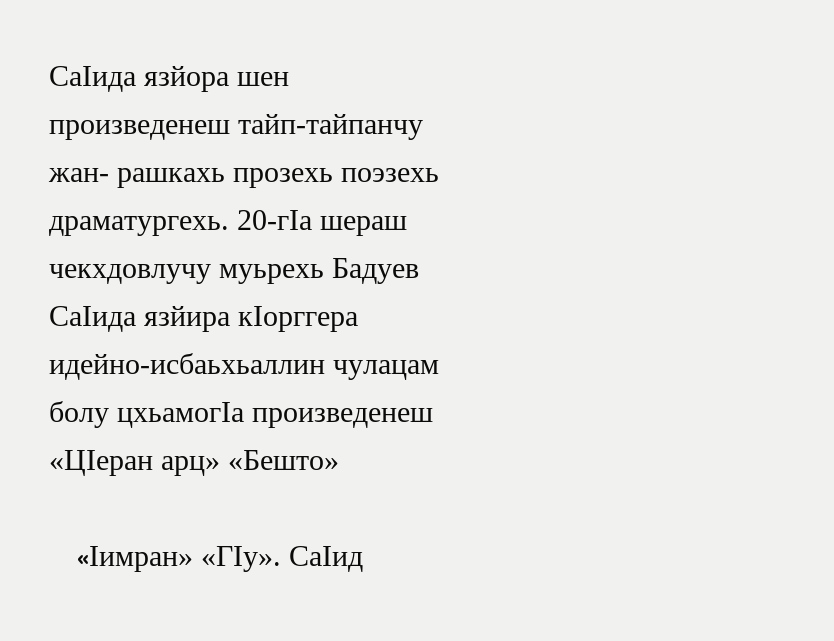СаIида язйора шен произведенеш тайп-тайпанчу жан- рашкахь прозехь поэзехь драматургехь. 20-гIа шераш чекхдовлучу муьрехь Бадуев СаIида язйира кIорггера идейно-исбаьхьаллин чулацам болу цхьамогIа произведенеш «ЦIеран арц» «Бешто»

    «Iимран» «ГIу». СаIид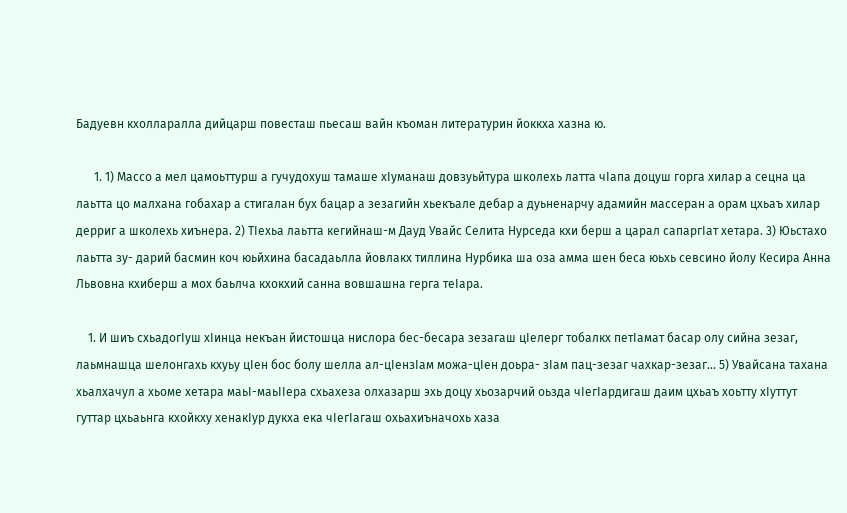Бадуевн кхолларалла дийцарш повесташ пьесаш вайн къоман литературин йоккха хазна ю.

      1. 1) Массо а мел цамоьттурш а гучудохуш тамаше хIуманаш довзуьйтура школехь латта чIапа доцуш горга хилар а сецна ца лаьтта цо малхана гобахар а стигалан бух бацар а зезагийн хьекъале дебар а дуьненарчу адамийн массеран а орам цхьаъ хилар дерриг а школехь хиънера. 2) ТIехьа лаьтта кегийнаш-м Дауд Увайс Селита Нурседа кхи берш а царал сапаргIат хетара. 3) Юьстахо лаьтта зу- дарий басмин коч юьйхина басадаьлла йовлакх тиллина Нурбика ша оза амма шен беса юьхь севсино йолу Кесира Анна Львовна кхиберш а мох баьлча кхокхий санна вовшашна герга теIара.

    1. И шиъ схьадогIуш хIинца некъан йистошца нислора бес-бесара зезагаш цIелерг тобалкх петIамат басар олу сийна зезаг, лаьмнашца шелонгахь кхуьу цIен бос болу шелла ал-цIензIам можа-цIен доьра- зIам пац-зезаг чахкар-зезаг... 5) Увайсана тахана хьалхачул а хьоме хетара маьI-маьIIера схьахеза олхазарш эхь доцу хьозарчий оьзда чIегIардигаш даим цхьаъ хоьтту хIуттут гуттар цхьаьнга кхойкху хенакIур дукха ека чIегIагаш охьахиъначохь хаза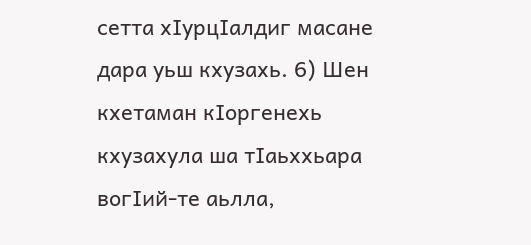сетта хIурцIалдиг масане дара уьш кхузахь. 6) Шен кхетаман кIоргенехь кхузахула ша тIаьххьара вогIий-те аьлла,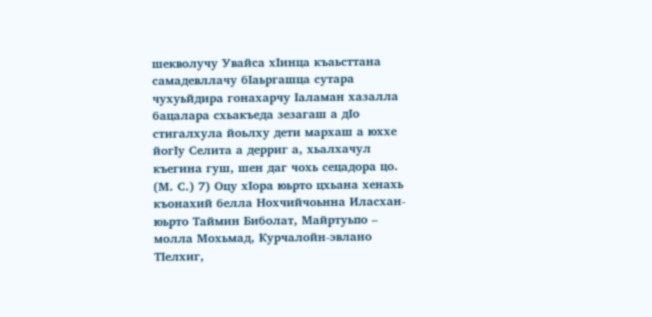шекволучу Увайса хIинца къаьсттана самадевллачу бIаьргашца сутара чухуьйдира гонахарчу Iаламан хазалла бацалара схьакъеда зезагаш а дIо стигалхула йоьлху дети мархаш а юххе йогIу Селита а дерриг а, хьалхачул къегина гуш, шен даг чохь сецадора цо. (М. С.) 7) Оцу хIора юьрто цхьана хенахь къонахий белла Нохчийчоьнна Иласхан-юьрто Таймин Биболат, Майртуьпо – молла Мохьмад, Курчалойн-эвлано ТIелхиг,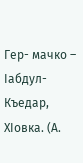Гер- мачко – Iабдул-Къедар, ХIовка. (А.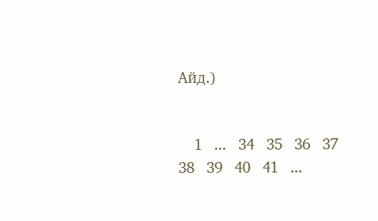Айд.)


    1   ...   34   35   36   37   38   39   40   41   ...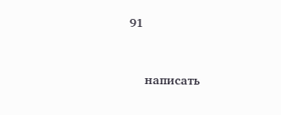91


    написать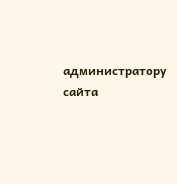администратору сайта